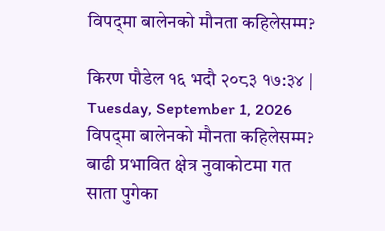विपद्‌मा बालेनको मौनता कहिलेसम्म?

किरण पौडेल १६ भदौ २०८३ १७:३४ | Tuesday, September 1, 2026
विपद्‌मा बालेनको मौनता कहिलेसम्म?   बाढी प्रभावित क्षेत्र नुवाकोटमा गत साता पुगेका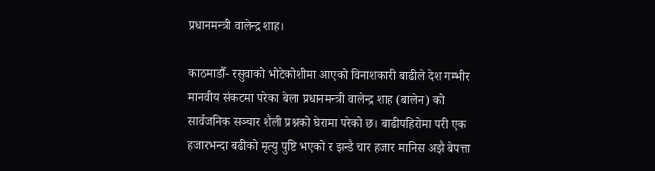प्रधानमन्त्री वालेन्द्र शाह।

काठमाडौँ- रसुवाको भोटेकोशीमा आएको विनाशकारी बाढीले देश गम्भीर मानवीय संकटमा परेका बेला प्रधानमन्त्री वालेन्द्र शाह (बालेन) को सार्वजनिक सञ्चार शैली प्रश्नको घेरामा परेको छ। बाढीपहिरोमा परी एक हजारभन्दा बढीको मृत्यु पुष्टि भएको र झन्डै चार हजार मानिस अझै बेपत्ता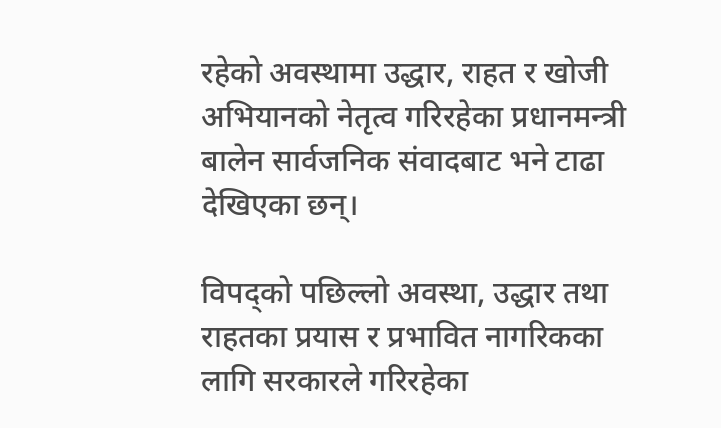रहेको अवस्थामा उद्धार, राहत र खोजी अभियानको नेतृत्व गरिरहेका प्रधानमन्त्री बालेन सार्वजनिक संवादबाट भने टाढा देखिएका छन्।

विपद्को पछिल्लो अवस्था, उद्धार तथा राहतका प्रयास र प्रभावित नागरिकका लागि सरकारले गरिरहेका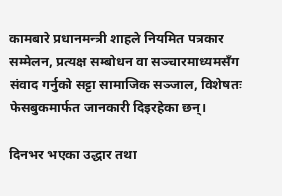कामबारे प्रधानमन्त्री शाहले नियमित पत्रकार सम्मेलन, प्रत्यक्ष सम्बोधन वा सञ्चारमाध्यमसँग संवाद गर्नुको सट्टा सामाजिक सञ्जाल, विशेषतः फेसबुकमार्फत जानकारी दिइरहेका छन्।

दिनभर भएका उद्धार तथा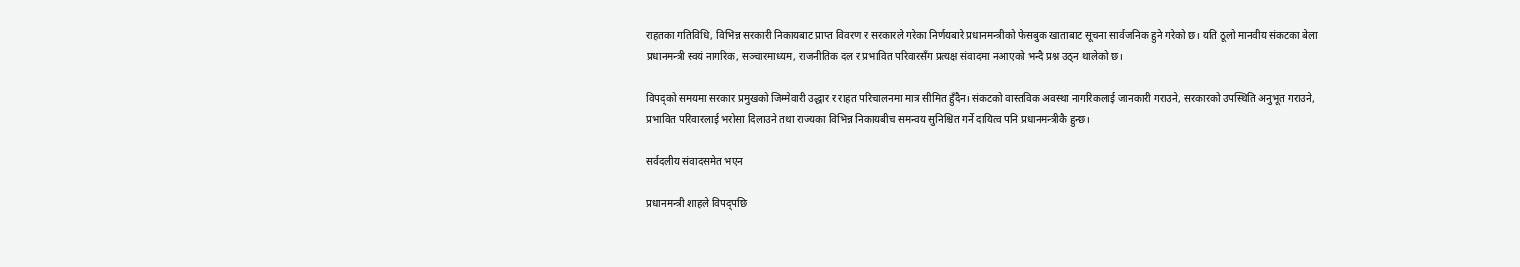राहतका गतिविधि, विभिन्न सरकारी निकायबाट प्राप्त विवरण र सरकारले गरेका निर्णयबारे प्रधानमन्त्रीको फेसबुक खाताबाट सूचना सार्वजनिक हुने गरेको छ। यति ठूलो मानवीय संकटका बेला प्रधानमन्त्री स्वयं नागरिक, सञ्चारमाध्यम, राजनीतिक दल र प्रभावित परिवारसँग प्रत्यक्ष संवादमा नआएको भन्दै प्रश्न उठ्न थालेको छ।

विपद्को समयमा सरकार प्रमुखको जिम्मेवारी उद्धार र राहत परिचालनमा मात्र सीमित हुँदैन। संकटको वास्तविक अवस्था नागरिकलाई जानकारी गराउने, सरकारको उपस्थिति अनुभूत गराउने, प्रभावित परिवारलाई भरोसा दिलाउने तथा राज्यका विभिन्न निकायबीच समन्वय सुनिश्चित गर्ने दायित्व पनि प्रधानमन्त्रीकै हुन्छ।

सर्वदलीय संवादसमेत भएन

प्रधानमन्त्री शाहले विपद्पछि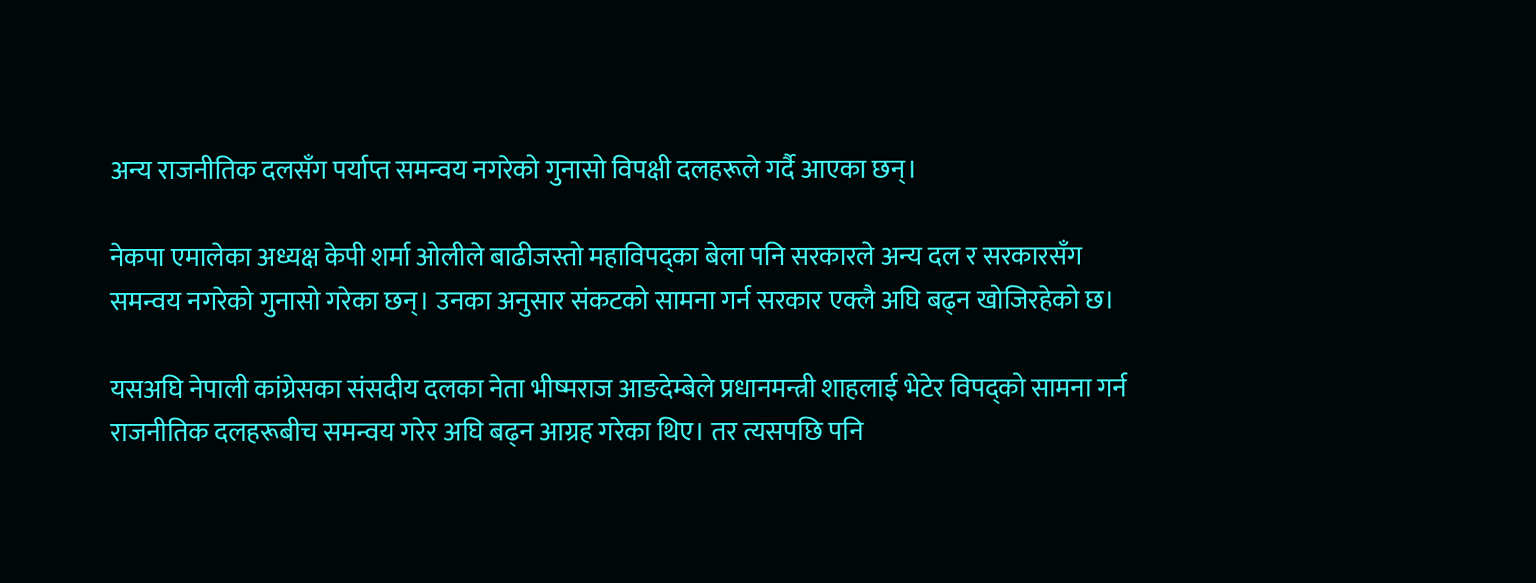अन्य राजनीतिक दलसँग पर्याप्त समन्वय नगरेको गुनासो विपक्षी दलहरूले गर्दै आएका छन्।

नेकपा एमालेका अध्यक्ष केपी शर्मा ओलीले बाढीजस्तो महाविपद्का बेला पनि सरकारले अन्य दल र सरकारसँग समन्वय नगरेको गुनासो गरेका छन्। उनका अनुसार संकटको सामना गर्न सरकार एक्लै अघि बढ्न खोजिरहेको छ।

यसअघि नेपाली कांग्रेसका संसदीय दलका नेता भीष्मराज आङदेम्बेले प्रधानमन्त्री शाहलाई भेटेर विपद्को सामना गर्न राजनीतिक दलहरूबीच समन्वय गरेर अघि बढ्न आग्रह गरेका थिए। तर त्यसपछि पनि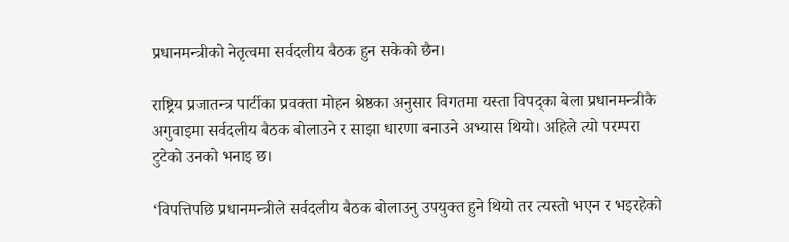प्रधानमन्त्रीको नेतृत्वमा सर्वदलीय बैठक हुन सकेको छैन।

राष्ट्रिय प्रजातन्त्र पार्टीका प्रवक्ता मोहन श्रेष्ठका अनुसार विगतमा यस्ता विपद्का बेला प्रधानमन्त्रीकै अगुवाइमा सर्वदलीय बैठक बोलाउने र साझा धारणा बनाउने अभ्यास थियो। अहिले त्यो परम्परा टुटेको उनको भनाइ छ।

‘विपत्तिपछि प्रधानमन्त्रीले सर्वदलीय बैठक बोलाउनु उपयुक्त हुने थियो तर त्यस्तो भएन र भइरहेको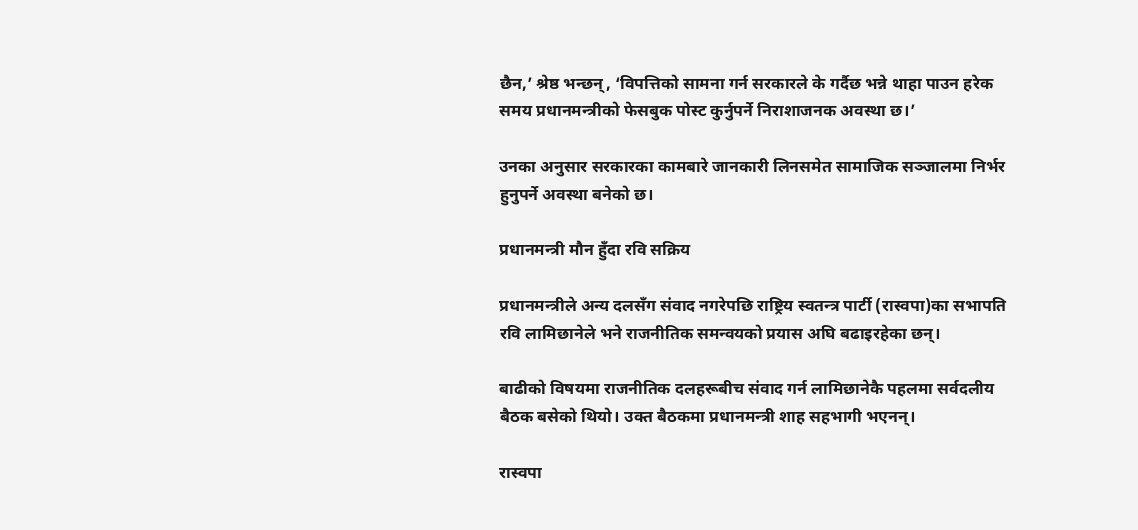छैन,’ श्रेष्ठ भन्छन्, ‘विपत्तिको सामना गर्न सरकारले के गर्दैछ भन्ने थाहा पाउन हरेक समय प्रधानमन्त्रीको फेसबुक पोस्ट कुर्नुपर्ने निराशाजनक अवस्था छ।’

उनका अनुसार सरकारका कामबारे जानकारी लिनसमेत सामाजिक सञ्जालमा निर्भर हुनुपर्ने अवस्था बनेको छ।

प्रधानमन्त्री मौन हुँदा रवि सक्रिय

प्रधानमन्त्रीले अन्य दलसँग संवाद नगरेपछि राष्ट्रिय स्वतन्त्र पार्टी (रास्वपा)का सभापति रवि लामिछानेले भने राजनीतिक समन्वयको प्रयास अघि बढाइरहेका छन्।

बाढीको विषयमा राजनीतिक दलहरूबीच संवाद गर्न लामिछानेकै पहलमा सर्वदलीय बैठक बसेको थियो। उक्त बैठकमा प्रधानमन्त्री शाह सहभागी भएनन्।

रास्वपा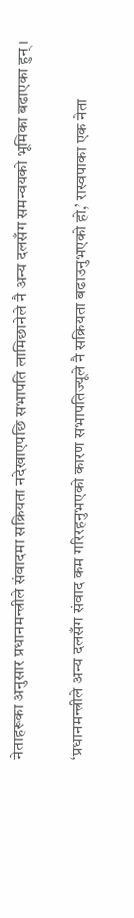नेताहरूका अनुसार प्रधानमन्त्रीले संवादमा सक्रियता नदेखाएपछि सभापति लामिछानेले नै अन्य दलसँग समन्वयको भूमिका बढाएका हुन्।

‘प्रधानमन्त्रीले अन्य दलसँग संवाद कम गरिरहनुभएको कारण सभापतिज्यूले नै सक्रियता बढाउनुभएको हो,’ रास्वपाका एक नेता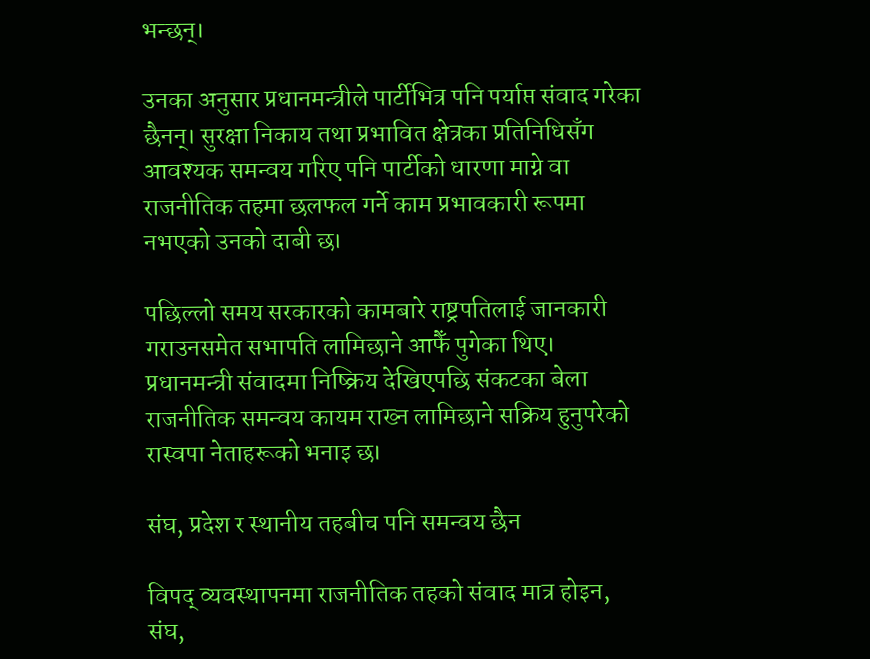भन्छन्।

उनका अनुसार प्रधानमन्त्रीले पार्टीभित्र पनि पर्याप्त संवाद गरेका छैनन्। सुरक्षा निकाय तथा प्रभावित क्षेत्रका प्रतिनिधिसँग आवश्यक समन्वय गरिए पनि पार्टीको धारणा माग्ने वा राजनीतिक तहमा छलफल गर्ने काम प्रभावकारी रूपमा नभएको उनको दाबी छ।

पछिल्लो समय सरकारको कामबारे राष्ट्रपतिलाई जानकारी गराउनसमेत सभापति लामिछाने आफैँ पुगेका थिए। प्रधानमन्त्री संवादमा निष्क्रिय देखिएपछि संकटका बेला राजनीतिक समन्वय कायम राख्न लामिछाने सक्रिय हुनुपरेको रास्वपा नेताहरूको भनाइ छ।

संघ, प्रदेश र स्थानीय तहबीच पनि समन्वय छैन

विपद् व्यवस्थापनमा राजनीतिक तहको संवाद मात्र होइन, संघ,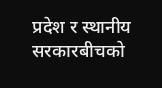प्रदेश र स्थानीय सरकारबीचको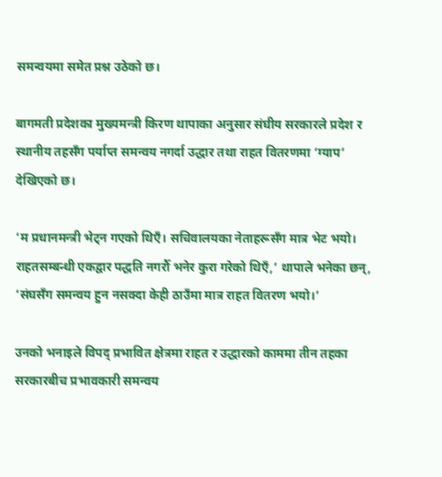समन्वयमा समेत प्रश्न उठेको छ।

बागमती प्रदेशका मुख्यमन्त्री किरण थापाका अनुसार संघीय सरकारले प्रदेश र स्थानीय तहसँग पर्याप्त समन्वय नगर्दा उद्धार तथा राहत वितरणमा ‘ग्याप’ देखिएको छ।

‘म प्रधानमन्त्री भेट्न गएको थिएँ। सचिवालयका नेताहरूसँग मात्र भेट भयो। राहतसम्बन्धी एकद्वार पद्धति नगरौँ भनेर कुरा गरेको थिएँ,’ थापाले भनेका छन्, ‘संघसँग समन्वय हुन नसक्दा केही ठाउँमा मात्र राहत वितरण भयो।’

उनको भनाइले विपद् प्रभावित क्षेत्रमा राहत र उद्धारको काममा तीन तहका सरकारबीच प्रभावकारी समन्वय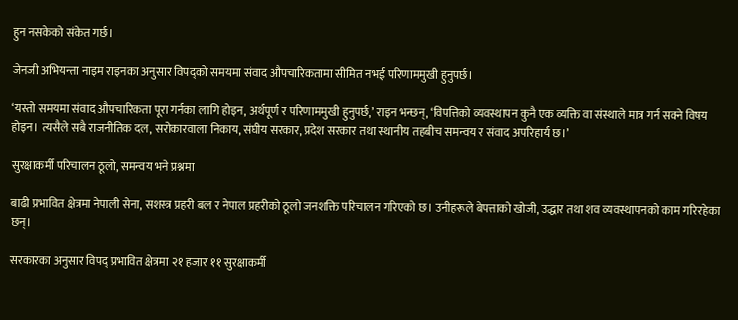हुन नसकेको संकेत गर्छ।

जेनजी अभियन्ता नाइम राइनका अनुसार विपद्को समयमा संवाद औपचारिकतामा सीमित नभई परिणाममुखी हुनुपर्छ।

‘यस्तो समयमा संवाद औपचारिकता पूरा गर्नका लागि होइन, अर्थपूर्ण र परिणाममुखी हुनुपर्छ,’ राइन भन्छन्, ‘विपत्तिको व्यवस्थापन कुनै एक व्यक्ति वा संस्थाले मात्र गर्न सक्ने विषय होइन। त्यसैले सबै राजनीतिक दल, सरोकारवाला निकाय, संघीय सरकार, प्रदेश सरकार तथा स्थानीय तहबीच समन्वय र संवाद अपरिहार्य छ।’

सुरक्षाकर्मी परिचालन ठूलो, समन्वय भने प्रश्नमा

बाढी प्रभावित क्षेत्रमा नेपाली सेना, सशस्त्र प्रहरी बल र नेपाल प्रहरीको ठूलो जनशक्ति परिचालन गरिएको छ। उनीहरूले बेपत्ताको खोजी, उद्धार तथा शव व्यवस्थापनको काम गरिरहेका छन्।

सरकारका अनुसार विपद् प्रभावित क्षेत्रमा २१ हजार ११ सुरक्षाकर्मी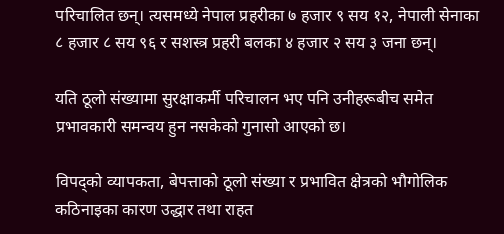परिचालित छन्। त्यसमध्ये नेपाल प्रहरीका ७ हजार ९ सय १२, नेपाली सेनाका ८ हजार ८ सय ९६ र सशस्त्र प्रहरी बलका ४ हजार २ सय ३ जना छन्।

यति ठूलो संख्यामा सुरक्षाकर्मी परिचालन भए पनि उनीहरूबीच समेत प्रभावकारी समन्वय हुन नसकेको गुनासो आएको छ।

विपद्को व्यापकता, बेपत्ताको ठूलो संख्या र प्रभावित क्षेत्रको भौगोलिक कठिनाइका कारण उद्धार तथा राहत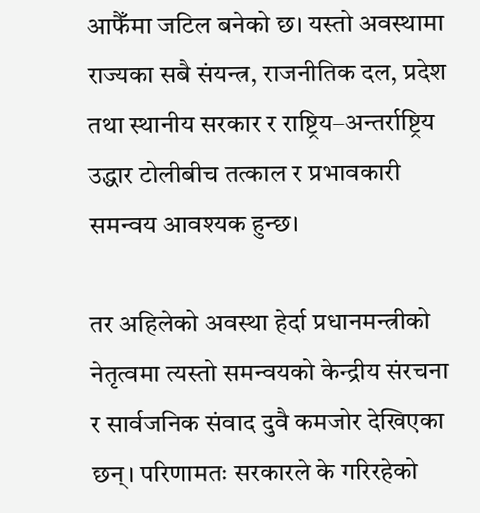आफैँमा जटिल बनेको छ। यस्तो अवस्थामा राज्यका सबै संयन्त्र, राजनीतिक दल, प्रदेश तथा स्थानीय सरकार र राष्ट्रिय–अन्तर्राष्ट्रिय उद्धार टोलीबीच तत्काल र प्रभावकारी समन्वय आवश्यक हुन्छ।

तर अहिलेको अवस्था हेर्दा प्रधानमन्त्रीको नेतृत्वमा त्यस्तो समन्वयको केन्द्रीय संरचना र सार्वजनिक संवाद दुवै कमजोर देखिएका छन्। परिणामतः सरकारले के गरिरहेको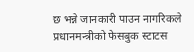छ भन्ने जानकारी पाउन नागरिकले प्रधानमन्त्रीको फेसबुक स्टाटस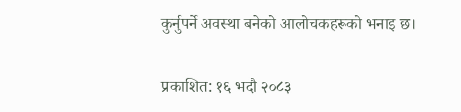कुर्नुपर्ने अवस्था बनेको आलोचकहरूको भनाइ छ।

प्रकाशित: १६ भदौ २०८३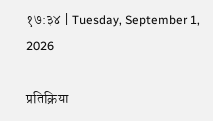१७:३४ | Tuesday, September 1, 2026

प्रतिक्रिया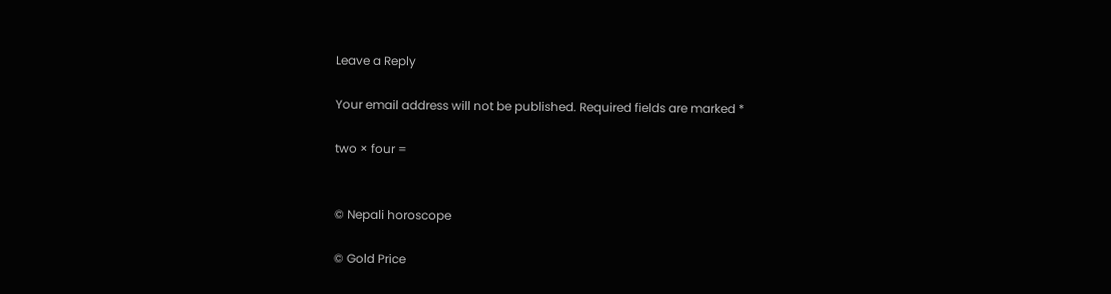Leave a Reply

Your email address will not be published. Required fields are marked *

two × four =


© Nepali horoscope

© Gold Price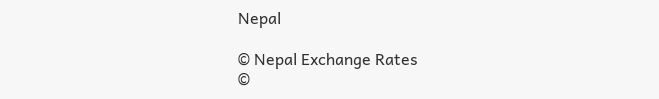Nepal

© Nepal Exchange Rates
©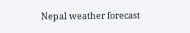Nepal weather forecast